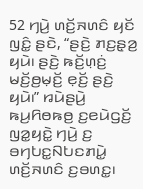52 ꤚꤣꤧ꤬ ꤛꤢꤩ꤬ꤏꤛꤢꤨ ꤟꤢꤩ ꤜꤢꤨ꤭ ꤔꤢꤧ, “ꤔꤢꤧ꤬ ꤊꤢ꤬ꤔ꤫ꤤ꤬ ꤟꤣꤧ꤯ ꤔꤢꤧ꤬ ꤒꤢꤩ꤬ꤛ꤫ꤢꤦ꤬ ꤗꤢꤩ꤬ꤥ꤬ꤗ꤫ꤢꤩ꤬ ꤕ꤫ꤢꤩ꤬ ꤔꤢꤧ꤬ ꤟꤣꤧ꤯” ꤙꤣꤧꤔꤣꤧ꤬ ꤒꤣ꤬ꤖꤥꤒꤥ꤬ ꤢ꤬ꤕꤣꤧꤞꤢꤩ꤬ ꤜꤤ꤭ꤟꤢꤧ꤭ ꤚꤣꤧ꤬ ꤢ꤬ ꤋꤚꤝꤢ꤭ꤡꤝꤢꤊꤣꤧ꤭ ꤛꤢꤩ꤬ꤏꤛꤢꤨ ꤢ꤬ꤋꤛꤢ꤭꤯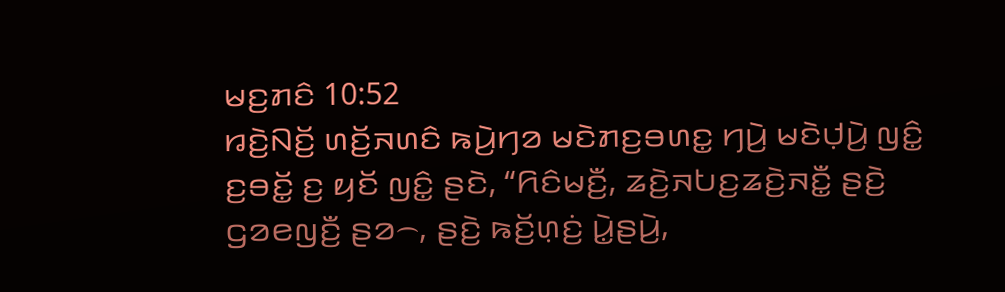ꤗꤢ꤬ꤊꤢꤨ 10:52
ꤙꤢꤧ꤬ꤡꤢꤩ꤬ ꤛꤢꤩ꤬ꤏꤛꤢꤨ ꤒꤣꤧ꤬ꤚꤤ ꤗꤢꤧꤊꤢ꤬ꤋꤛꤢ꤭ ꤚꤣꤧ꤬ ꤗꤢꤧꤓ꤫ꤣꤧ꤬ ꤜꤢꤨ꤭ ꤢ꤬ꤋꤢꤩ꤭ ꤢ꤬ ꤟꤢꤩ ꤜꤢꤨ꤭ ꤔꤢꤧ, “ꤖꤢꤨꤗꤢꤪ꤬, ꤘꤢꤧ꤬ꤏꤝꤢ꤬ꤘꤢꤧ꤬ꤏꤢꤪ꤭ ꤔꤢꤧ꤬ ꤞꤤꤕꤜꤢꤪ꤬ ꤔꤤ꤮, ꤔꤢꤧ꤬ ꤒꤢꤩ꤬ꤛ꤫ꤢꤦ꤬ ꤣꤧ꤭ꤔꤣꤧ꤬,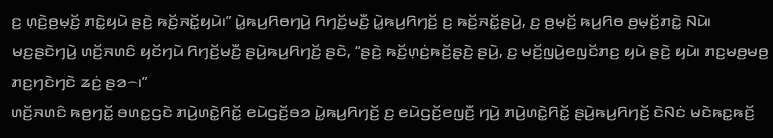ꤢ꤬ ꤛ꤫ꤢꤧ꤬ꤥ꤬ꤗ꤫ꤢꤩ꤬ ꤊꤢꤧ꤭ꤟꤣꤧ ꤔꤢꤧ꤬ ꤒꤢꤩ꤬ꤏꤢꤩ꤭ꤟꤣꤧ꤯” ꤣꤧ꤭ꤒꤣ꤬ꤖꤥꤚꤣꤧ꤬ ꤖꤚꤢꤩ꤬ꤗꤢꤪ꤬ ꤣꤧ꤭ꤒꤣ꤬ꤖꤚꤢꤩ꤬ ꤢ꤬ ꤒꤢꤩ꤬ꤏꤢꤩ꤭ꤔꤣꤧ꤬, ꤢ꤬ ꤥ꤬ꤗ꤫ꤢꤩ꤬ ꤒꤣ꤬ꤖꤥ ꤥ꤬ꤗ꤫ꤢꤩ꤬ꤊꤢꤧ꤭ ꤡꤣꤧ꤯
ꤗꤢ꤬ꤔꤢꤧꤚꤣꤧ꤬ ꤛꤢꤩ꤬ꤏꤛꤢꤨ ꤟꤢꤩꤚꤣꤧ ꤖꤚꤢꤩ꤬ꤗꤢꤪ꤬ ꤔꤣꤧ꤬ꤒꤣ꤬ꤖꤚꤢꤩ꤬ ꤔꤢꤧ, “ꤔꤢꤧ꤬ ꤒꤢꤩ꤬ꤛ꤫ꤢꤦ꤬ꤒꤢꤩ꤬ꤔ꤫ꤢꤧ꤬ ꤔꤣꤧ꤬, ꤢ꤬ ꤗꤢꤩ꤬ꤜꤣꤧ꤬ꤕꤜꤢꤩꤊꤢ꤬ ꤟꤣꤧ ꤔꤢꤧ꤬ ꤟꤣꤧ꤯ ꤊꤢ꤬ꤗꤥ꤬ꤗꤥ꤬ ꤊꤢ꤬ꤚꤢꤧꤚꤢꤧ ꤘꤢꤦ꤬ ꤔꤤ꤮꤯”
ꤛꤢꤩ꤬ꤏꤛꤢꤨ ꤒꤥ꤬ꤚꤢꤩ꤭ ꤋꤛꤢ꤭ꤞꤢꤧ ꤊꤣꤧ꤬ꤛꤢꤧ꤭ꤖꤢꤩ꤭ ꤕꤣꤧꤞꤢꤩ꤬ꤋꤤ ꤣꤧ꤭ꤒꤣ꤬ꤖꤚꤢꤩ꤬ ꤢ꤬ ꤕꤣꤧꤞꤢꤩ꤬ꤕꤜꤢꤪ꤬ ꤚꤣꤧ꤬ ꤊꤣꤧ꤬ꤛꤢꤧ꤭ꤖꤢꤩ꤭ ꤔꤣꤧ꤬ꤒꤣ꤬ꤖꤚꤢꤩ꤬ ꤢꤧꤡꤢꤦ ꤗꤢꤧꤒꤢ꤭ꤒꤢꤩ꤬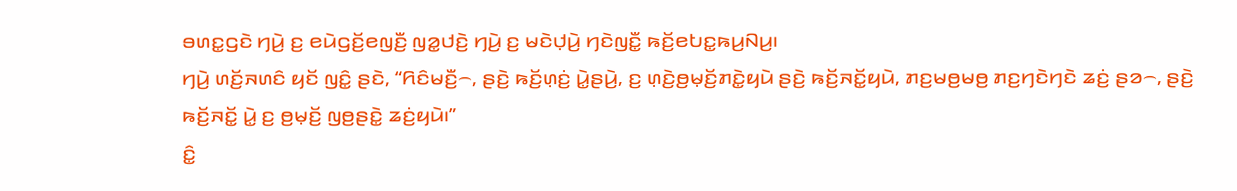ꤋꤛꤢ꤭ꤞꤢꤧ ꤚꤣꤧ꤬ ꤢ꤬ ꤕꤣꤧꤞꤢꤩ꤬ꤕꤜꤢꤪ꤬ ꤜꤤ꤭ꤓꤢꤧ꤬ ꤚꤣꤧ꤬ ꤢ꤬ ꤗꤢꤧꤓ꤫ꤣꤧ꤬ ꤚꤢꤧꤜꤢꤪ꤭ ꤒꤢꤩ꤬ꤕꤝꤢ꤭ꤒꤣ꤬ꤡꤣ꤬꤯
ꤚꤣꤧ꤬ ꤛꤢꤩ꤬ꤏꤛꤢꤨ ꤟꤢꤩ ꤜꤢꤨ꤭ ꤔꤢꤧ, “ꤖꤢꤨꤗꤢꤪ꤬꤮, ꤔꤢꤧ꤬ ꤒꤢꤩ꤬ꤛ꤫ꤢꤦ꤬ ꤣꤧ꤭ꤔꤣꤧ꤬, ꤢ꤬ ꤛ꤫ꤢꤧ꤬ꤥ꤬ꤗ꤫ꤢꤩ꤬ꤊꤢꤧ꤭ꤟꤣꤧ ꤔꤢꤧ꤬ ꤒꤢꤩ꤬ꤏꤢꤩ꤭ꤟꤣꤧ, ꤊꤢ꤬ꤗꤥ꤬ꤗꤥ꤬ ꤊꤢ꤬ꤚꤢꤧꤚꤢꤧ ꤘꤢꤦ꤬ ꤔꤤ꤮, ꤔꤢꤧ꤬ ꤒꤢꤩ꤬ꤏꤢꤩ꤭ ꤣꤧ꤭ ꤢ꤬ ꤥ꤬ꤗ꤫ꤢꤩ꤬ ꤜꤥ꤬ꤔꤢꤧ꤭ ꤘꤢꤦ꤬ꤟꤣꤧ꤯”
ꤢꤨ꤭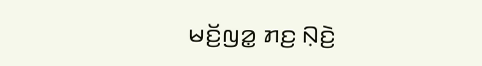ꤗꤢꤩ꤬ꤜꤤ꤭ ꤊꤢ꤬ ꤡ꤫ꤢꤧ꤬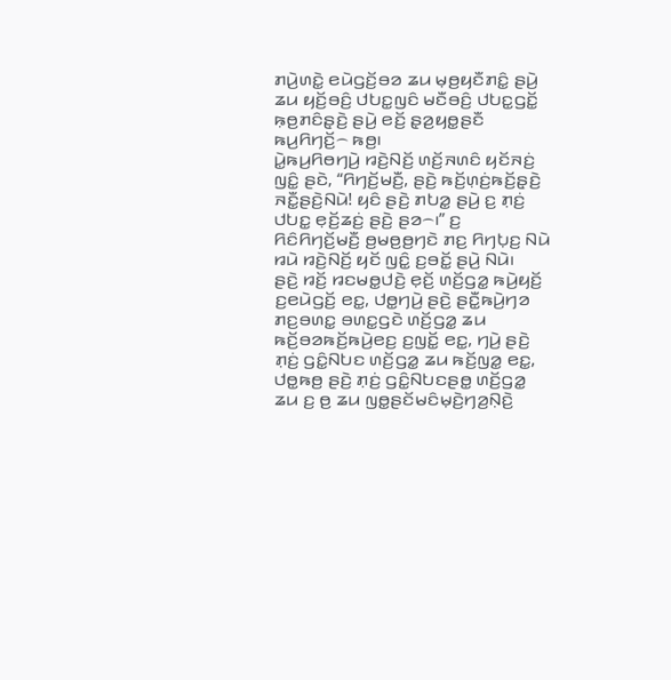ꤊꤣꤧ꤬ꤛꤢꤧ꤭ ꤕꤣꤧꤞꤢꤩ꤬ꤋꤤ ꤘꤣ ꤗ꤫ꤥ꤬ꤟꤢꤪꤊꤢꤨ꤭ ꤔꤣꤧ꤬ ꤘꤣ ꤟꤢꤩ꤬ꤋꤢꤨ꤬ ꤓꤝꤢ꤭ꤜꤢꤨ ꤗꤢꤪꤋꤢꤨ꤬ ꤓꤝꤢ꤭ꤞꤢꤩ꤭ ꤒ꤫ꤥ꤬ꤊꤢꤨꤔ꤫ꤢꤧ꤬ ꤔꤣꤧ꤬ ꤕꤢꤩ꤬ ꤔ꤫ꤤ꤬ꤟꤥ꤭ꤔꤢꤪ ꤒꤣ꤬ꤖꤚꤢꤩ꤬꤮ ꤒꤥ꤬꤯
ꤣꤧ꤭ꤒꤣ꤬ꤖꤥꤚꤣꤧ꤬ ꤙꤢꤧ꤬ꤡꤢꤩ꤬ ꤛꤢꤩ꤬ꤏꤛꤢꤨ ꤟꤢꤩꤏꤢꤦ꤬ ꤜꤢꤨ꤭ ꤔꤢꤧ, “ꤖꤚꤢꤩ꤬ꤗꤢꤪ꤬, ꤔꤢꤧ꤬ ꤒꤢꤩ꤬ꤛ꤫ꤢꤦ꤬ꤒꤢꤩ꤬ꤔ꤫ꤢꤧ꤬ ꤏꤢꤪ꤭ꤔꤢꤧ꤬ꤡꤣꤧ! ꤟꤢꤨ ꤔꤢꤧ꤬ ꤊꤝꤤ꤭ ꤔꤣꤧ꤬ ꤢ꤬ ꤊ꤫ꤢꤦ꤬ ꤓꤝꤢ꤭ ꤕ꤫ꤢꤩ꤬ꤘꤢꤦ꤬ ꤔꤢꤧ꤬ ꤔꤤ꤮꤯” ꤢ꤬ ꤖꤢꤨꤖꤚꤢꤩ꤬ꤗꤢꤪ꤬ ꤥ꤬ꤗꤥ꤬ꤥ꤬ꤚꤢꤧ ꤊꤢ꤬ ꤖꤚꤝ꤫ꤢ꤬ ꤡꤣꤧ ꤙꤣꤧ ꤙꤢꤧ꤬ꤡꤢꤩ꤬ ꤟꤢꤩ ꤜꤢꤨ꤭ ꤢ꤬ꤋꤢꤩ꤭ ꤔꤣꤧ꤬ ꤡꤣꤧ꤯
ꤔꤢꤧ꤬ ꤙꤢꤩ꤬ ꤙꤢꤗꤥ꤭ꤓꤢꤧ꤬ ꤕ꤫ꤢꤩ꤬ ꤛꤢꤩ꤬ꤞꤤ꤭ ꤒꤣꤧ꤬ꤟꤢꤩ꤬ ꤢ꤬ꤕꤣꤧꤞꤢꤩ꤬ ꤕꤢ꤭, ꤓꤥ꤭ꤚꤣꤧ꤬ ꤔꤢꤧ꤬ ꤔꤢꤪ꤭ꤒꤣꤧ꤬ꤚꤤ ꤊꤢ꤬ꤋꤛꤢ꤭ ꤋꤛꤢ꤭ꤞꤢꤧ ꤛꤢꤩ꤬ꤞꤤ꤭ ꤘꤣ ꤒꤢꤩ꤬ꤋꤤꤒꤢꤩ꤬ꤒꤣꤧ꤬ꤕꤢ꤬ ꤢ꤬ꤜꤢꤩ꤭ ꤕꤢ꤭, ꤚꤣꤧ꤬ ꤔꤢꤧ꤬ ꤊ꤫ꤢꤦ꤬ ꤞꤢꤨ꤭ꤡꤝꤢ ꤛꤢꤩ꤬ꤞꤤ꤭ ꤘꤣ ꤒꤢꤩ꤬ꤜꤤ꤭ ꤕꤢ꤭, ꤓꤥ꤭ꤒꤥ꤬ ꤔꤢꤧ꤬ ꤊ꤫ꤢꤦ꤬ ꤞꤢꤨ꤭ꤡꤝꤢꤔꤥ꤭ ꤛꤢꤩ꤬ꤞꤤ꤭ ꤘꤣ ꤢ꤬ ꤥ꤬ ꤘꤣ ꤜꤥ꤭ꤔꤢꤩꤗꤢꤨꤗ꤫ꤢꤧ꤬ꤚꤤ꤬ꤡ꤫ꤢꤧ꤬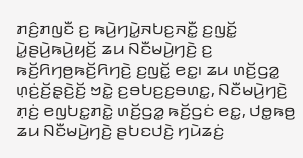ꤊꤢꤨ꤬ꤊꤜꤢꤪ ꤢ꤬ ꤒꤣꤧ꤬ꤚꤣꤧ꤭ꤏꤝꤢ꤬ꤏꤢꤪ꤭ ꤢ꤬ꤜꤢꤩ꤭ ꤣꤧ꤭ꤔꤣꤧ꤬ꤒꤣꤧ꤬ꤟꤢꤩ꤬ ꤘꤣ ꤡꤢꤪꤗꤣꤧ꤬ꤚꤢꤧ꤬ ꤢ꤬ ꤒꤢꤩ꤬ꤖꤚꤥ꤬ꤒꤢꤩ꤬ꤖꤚꤢꤧ꤬ ꤢ꤬ꤜꤢꤩ꤭ ꤕꤢ꤭꤯ ꤘꤣ ꤛꤢꤩ꤬ꤞꤤ꤭ ꤛ꤫ꤢꤦ꤬ꤢꤩ꤬ꤔ꤫ꤢꤧ꤬ꤢꤩ꤬ ꤠꤢꤧ꤭ ꤢ꤬ꤋꤝꤢ꤬ꤢ꤬ꤋꤛꤢ꤭, ꤡꤢꤪꤗꤣꤧ꤬ꤚꤢꤧ꤬ ꤊ꤫ꤢꤦ꤬ ꤕꤜꤝꤢ꤭ꤊꤢꤧ꤭ ꤛꤢꤩ꤬ꤞꤤ꤭ ꤒꤢꤩ꤬ꤞꤢꤦ ꤕꤢ꤭, ꤓꤥ꤭ꤒꤥ꤬ ꤘꤣ ꤡꤢꤪꤗꤣꤧ꤬ꤚꤢꤧ꤬ ꤔꤝꤢꤓꤢꤧ꤬ ꤚꤣꤧꤘꤢꤦ꤬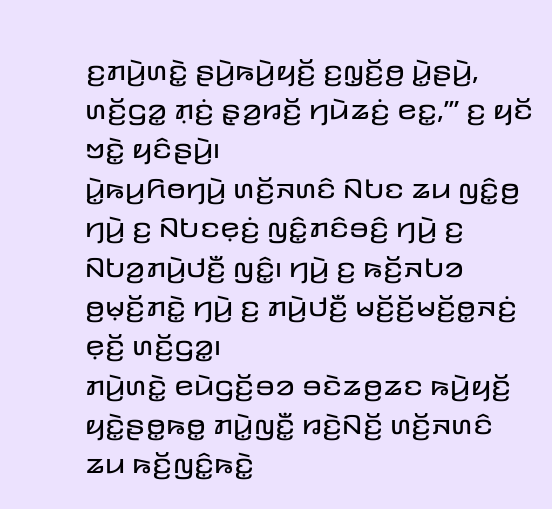ꤢ꤬ꤊꤣꤧ꤬ꤛꤢꤧ꤭ ꤔꤣꤧ꤬ꤒꤣꤧ꤬ꤟꤢꤩ꤬ ꤢ꤬ꤜ꤫ꤢꤩ꤬ꤥ꤬ ꤣꤧ꤭ꤔꤣꤧ꤬, ꤛꤢꤩ꤬ꤞꤤ꤭ ꤊ꤫ꤢꤦ꤬ ꤔ꤫ꤤ꤬ꤙꤢꤩ꤬ ꤚꤣꤧꤘꤢꤦ꤬ ꤕꤢ꤭,’” ꤢ꤬ ꤟꤢꤩ ꤠꤢꤧ꤭ ꤟꤢꤨꤔꤣꤧ꤬꤯
ꤣꤧ꤭ꤒꤣ꤬ꤖꤥꤚꤣꤧ꤬ ꤛꤢꤩ꤬ꤏꤛꤢꤨ ꤡꤝꤢ ꤘꤣ ꤜꤢꤨ꤭ꤥ꤬ ꤚꤣꤧ꤬ ꤢ꤬ ꤡꤝꤢꤕ꤫ꤢꤦ꤬ ꤜꤢꤨ꤭ꤊꤢꤨꤋꤢꤨ꤬ ꤚꤣꤧ꤬ ꤢ꤬ ꤡꤝꤤ꤬ꤊꤣꤧ꤬ꤓꤢꤪ꤬ ꤜꤢꤨ꤭꤯ ꤚꤣꤧ꤬ ꤢ꤬ ꤒꤢꤩ꤬ꤏꤝꤤ ꤥ꤬ꤗ꤫ꤢꤩ꤬ꤊꤢꤧ꤭ ꤚꤣꤧ꤬ ꤢ꤬ ꤊꤣꤧ꤬ꤓꤢꤪ꤬ ꤗꤢꤩ꤬ꤢꤩ꤬ꤗꤢꤩ꤬ꤥ꤭ꤏꤢꤦ꤬ ꤕ꤫ꤢꤩ꤬ ꤛꤢꤩ꤬ꤞꤤ꤭꤯
ꤊꤣꤧ꤬ꤛꤢꤧ꤭ ꤕꤣꤧꤞꤢꤩ꤬ꤋꤤ ꤋꤢꤧꤘꤥ꤬ꤘꤢ ꤒꤣꤧ꤬ꤟꤢꤩ꤬ ꤟꤢꤧ꤭ꤔꤥ꤭ꤒꤥ꤭ ꤊꤣꤧ꤭ꤜꤢꤪ꤭ ꤙꤢꤧ꤬ꤡꤢꤩ꤬ ꤛꤢꤩ꤬ꤏꤛꤢꤨ ꤘꤣ ꤒꤢꤩ꤬ꤜꤢꤨ꤭ꤒꤢꤧ꤭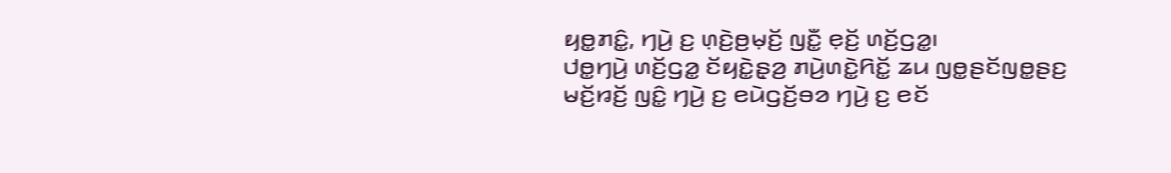ꤟꤥ꤭ꤊꤢꤨ꤭, ꤚꤣꤧ꤬ ꤢ꤬ ꤛ꤫ꤢꤧ꤬ꤥ꤬ꤗ꤫ꤢꤩ꤬ ꤜꤢꤪ꤭ ꤕ꤫ꤢꤩ꤬ ꤛꤢꤩ꤬ꤞꤤ꤭꤯
ꤓꤥ꤭ꤚꤣꤧ꤬ ꤛꤢꤩ꤬ꤞꤤ꤭ ꤢꤩꤟꤢꤧ꤭ꤔ꤫ꤤ꤬ ꤊꤣꤧ꤬ꤛꤢꤧ꤭ꤖꤢꤩ꤭ ꤘꤣ ꤜꤥ꤭ꤔꤢꤩꤜꤥ꤭ꤔꤢ꤬ ꤗꤢꤩ꤬ꤙꤢꤩ꤬ ꤜꤢꤨ꤭ ꤚꤣꤧ꤬ ꤢ꤬ ꤕꤣꤧꤞꤢꤩ꤬ꤋꤤ ꤚꤣꤧ꤬ ꤢ꤬ ꤕꤢꤩ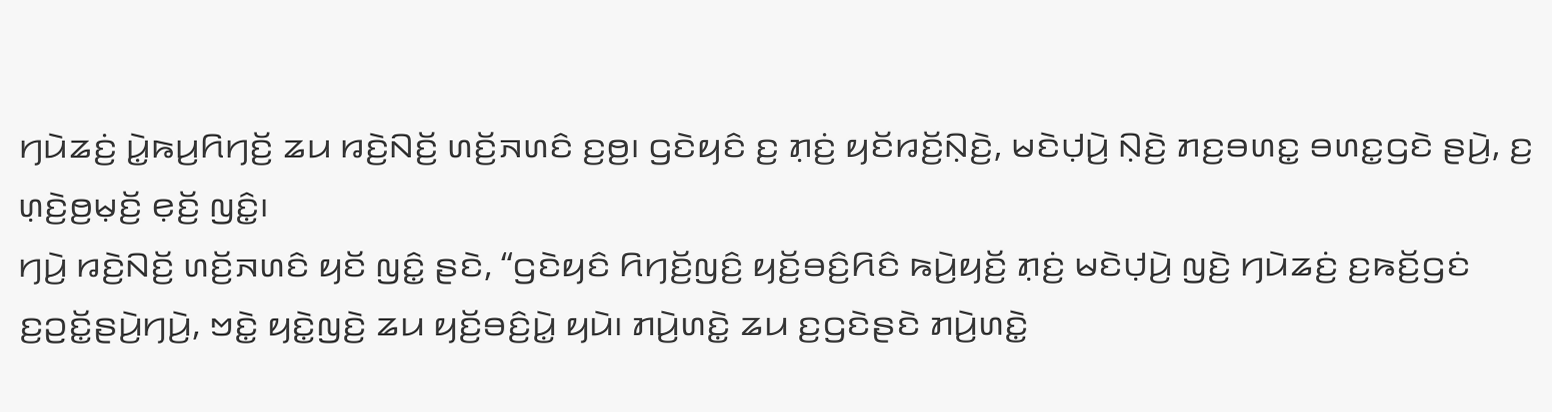ꤚꤣꤧꤘꤢꤦ꤬ ꤣꤧ꤭ꤒꤣ꤬ꤖꤚꤢꤩ꤬ ꤘꤣ ꤙꤢꤧ꤬ꤡꤢꤩ꤬ ꤛꤢꤩ꤬ꤏꤛꤢꤨ ꤢ꤬ꤥ꤬꤯ ꤞꤢꤧꤟꤢꤨ ꤢ꤬ ꤊ꤫ꤢꤦ꤬ ꤟꤢꤩꤙꤢꤩ꤬ꤡ꤫ꤢꤧ꤬, ꤗꤢꤧꤓ꤫ꤣꤧ꤬ ꤡ꤫ꤢꤧ꤬ ꤊꤢ꤬ꤋꤛꤢ꤭ ꤋꤛꤢ꤭ꤞꤢꤧ ꤔꤣꤧ꤬, ꤢ꤬ ꤛ꤫ꤢꤧ꤬ꤥ꤬ꤗ꤫ꤢꤩ꤬ ꤕ꤫ꤢꤩ꤬ ꤜꤢꤨ꤭꤯
ꤚꤣꤧ꤬ ꤙꤢꤧ꤬ꤡꤢꤩ꤬ ꤛꤢꤩ꤬ꤏꤛꤢꤨ ꤟꤢꤩ ꤜꤢꤨ꤭ ꤔꤢꤧ, “ꤞꤢꤧꤟꤢꤨ ꤖꤚꤢꤩ꤬ꤜꤢꤨ꤬ ꤟꤢꤩ꤬ꤋꤢꤨ꤬ꤖꤢꤨ ꤒꤣꤧ꤬ꤟꤢꤩ꤬ ꤊ꤫ꤢꤦ꤬ ꤗꤢꤧꤓ꤫ꤣꤧ꤬ ꤜꤢꤧ꤬ ꤚꤣꤧꤘꤢꤦ꤬ ꤢ꤬ꤒꤢꤩ꤬ꤞꤢꤦ ꤢ꤬ꤑꤢꤩ꤭ꤔꤣꤧ꤬ꤚꤣꤧ꤬, ꤠꤢꤧ꤭ ꤟꤢꤧ꤭ꤜꤢꤧ꤬ ꤘꤣ ꤟꤢꤩ꤬ꤋꤢꤨ꤬ꤣꤧ꤭ ꤟꤣꤧ꤯ ꤊꤣꤧ꤬ꤛꤢꤧ꤭ ꤘꤣ ꤢ꤬ꤞꤢꤧꤔꤢꤧ ꤊꤣꤧ꤬ꤛꤢꤧ꤭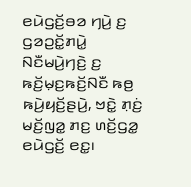ꤕꤣꤧꤞꤢꤩ꤬ꤋꤤ ꤚꤣꤧ꤬ ꤢ꤬ ꤞꤤꤑꤢꤩ꤭ꤊꤣꤧ꤭ ꤡꤢꤪꤗꤣꤧ꤬ꤚꤢꤧ꤬ ꤢ꤬ ꤒꤢꤩ꤬ꤗ꤫ꤢ꤬ꤒꤢꤩ꤬ꤡꤢꤪ ꤒꤥ꤬ ꤒꤣꤧ꤬ꤟꤢꤩ꤬ꤔꤣꤧ꤬, ꤠꤢꤧ꤭ ꤊ꤫ꤢꤦ꤬ ꤗꤢꤩ꤬ꤜꤤ꤭ ꤊꤢ꤬ ꤛꤢꤩ꤬ꤞꤤ꤭ ꤕꤣꤧꤞꤢꤩ꤬ ꤕꤢ꤭꤯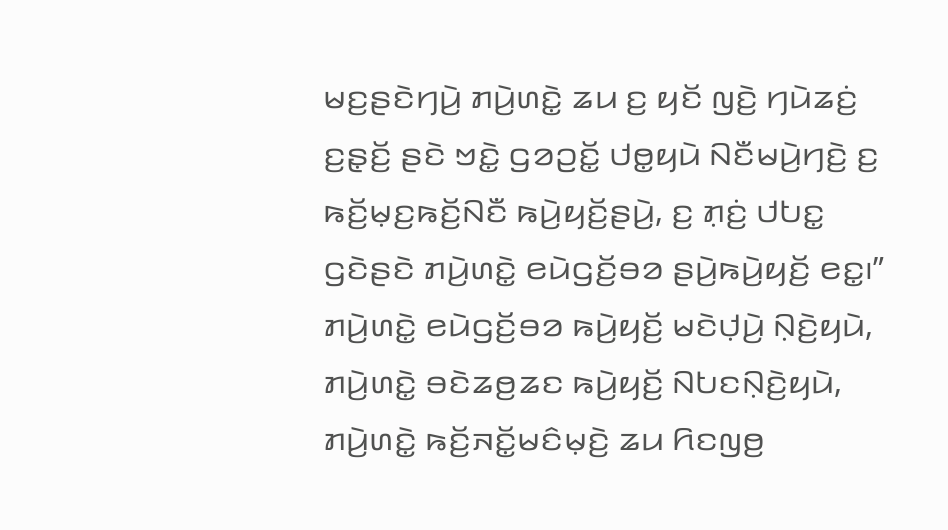ꤗꤢ꤬ꤔꤢꤧꤚꤣꤧ꤬ ꤊꤣꤧ꤬ꤛꤢꤧ꤭ ꤘꤣ ꤢ꤬ ꤟꤢꤩ ꤜꤢꤧ꤬ ꤚꤣꤧꤘꤢꤦ꤬ ꤢ꤬ꤔ꤫ꤢꤩ꤬ ꤔꤢꤧ ꤠꤢꤧ꤭ ꤞꤤꤑꤢꤩ꤭ ꤓꤥ꤭ꤟꤣꤧ ꤡꤢꤪꤗꤣꤧ꤬ꤚꤢꤧ꤬ ꤢ꤬ ꤒꤢꤩ꤬ꤗ꤫ꤢ꤬ꤒꤢꤩ꤬ꤡꤢꤪ ꤒꤣꤧ꤬ꤟꤢꤩ꤬ꤔꤣꤧ꤬, ꤢ꤬ ꤊ꤫ꤢꤦ꤬ ꤓꤝꤢ꤭ ꤞꤢꤧꤔꤢꤧ ꤊꤣꤧ꤬ꤛꤢꤧ꤭ ꤕꤣꤧꤞꤢꤩ꤬ꤋꤤ ꤔꤣꤧ꤬ꤒꤣꤧ꤬ꤟꤢꤩ꤬ ꤕꤢ꤭꤯”
ꤊꤣꤧ꤬ꤛꤢꤧ꤭ ꤕꤣꤧꤞꤢꤩ꤬ꤋꤤ ꤒꤣꤧ꤬ꤟꤢꤩ꤬ ꤗꤢꤧꤓ꤫ꤣꤧ꤬ ꤡ꤫ꤢꤧ꤬ꤟꤣꤧ, ꤊꤣꤧ꤬ꤛꤢꤧ꤭ ꤋꤢꤧꤘꤥ꤬ꤘꤢ ꤒꤣꤧ꤬ꤟꤢꤩ꤬ ꤡꤝꤢꤡ꤫ꤢꤧ꤬ꤟꤣꤧ, ꤊꤣꤧ꤬ꤛꤢꤧ꤭ ꤒꤢꤩ꤬ꤏꤢꤩ꤭ꤗꤢꤨꤗ꤫ꤢꤧ꤬ ꤘꤣ ꤖꤢꤜꤥ꤬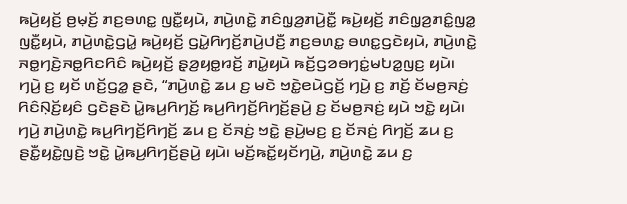ꤒꤣꤧ꤬ꤟꤢꤩ꤬ ꤥ꤬ꤗ꤫ꤢꤩ꤬ ꤊꤢ꤬ꤋꤛꤢ꤭ ꤜꤢꤪ꤭ꤟꤣꤧ, ꤊꤣꤧ꤬ꤛꤢꤧ꤭ ꤊꤢꤨꤜ꤫ꤤ꤬ꤊꤣꤧ꤬ꤢꤪ꤭ ꤒꤣꤧ꤬ꤟꤢꤩ꤬ ꤊꤢꤨꤜ꤫ꤤ꤬ꤊꤢꤨ꤭ꤜꤤ꤭ ꤜꤢꤪ꤭ꤟꤣꤧ, ꤊꤣꤧ꤬ꤛꤢꤧ꤭ꤞꤣꤧ꤭ ꤒꤣꤧ꤬ꤟꤢꤩ꤬ ꤞꤣꤧ꤭ꤖꤚꤢꤩ꤬ꤊꤣꤧ꤬ꤓꤢꤪ꤬ ꤊꤢ꤬ꤋꤛꤢ꤭ ꤋꤛꤢ꤭ꤞꤢꤧꤟꤣꤧ, ꤊꤣꤧ꤬ꤛꤢꤧ꤭ ꤏꤥ꤭ꤚꤢꤧ꤬ꤏꤥ꤭ꤖꤢꤖꤢꤨ ꤒꤣꤧ꤬ꤟꤢꤩ꤬ ꤔ꤫ꤤ꤬ꤟꤥ꤭ꤙꤢꤩ꤬ ꤊꤣꤧ꤭ꤟꤣꤧ ꤒꤢꤩ꤬ꤞꤤꤋꤚꤢꤦ꤭ꤗꤝꤤ꤭ꤜꤢ꤬ ꤟꤣꤧ꤯
ꤚꤣꤧ꤬ ꤢ꤬ ꤟꤢꤩ ꤛꤢꤩ꤬ꤞꤤ꤭ ꤔꤢꤧ, “ꤊꤣꤧ꤬ꤛꤢꤧ꤭ ꤘꤣ ꤢ꤬ ꤗꤢꤧ ꤠꤢꤧ꤭ꤕꤣꤧꤞꤢꤩ꤬ ꤚꤣꤧ꤬ ꤢ꤬ ꤊꤢꤩ꤬ ꤢꤩꤗꤥ꤬ꤏꤢꤦ꤬ ꤖꤢꤨꤡ꤫ꤢꤩ꤬ꤟꤢꤨ ꤞꤢꤧꤔꤢꤧ ꤣꤧ꤭ꤒꤣ꤬ꤖꤚꤢꤩ꤬ ꤒꤣ꤬ꤖꤚꤢꤩ꤬ꤖꤚꤢꤩ꤬ꤔꤣꤧ꤬ ꤢ꤬ ꤢꤩꤗꤥ꤬ꤏꤢꤦ꤬ ꤟꤣꤧ ꤠꤢꤧ꤭ ꤟꤣꤧ꤯ ꤚꤣꤧ꤬ ꤊꤣꤧ꤬ꤛꤢꤧ꤭ ꤒꤣ꤬ꤖꤚꤢꤩ꤬ꤖꤚꤢꤩ꤬ ꤘꤣ ꤢ꤬ ꤢꤩꤏꤢꤦ꤬ ꤠꤢꤧ꤭ ꤔꤣꤧ꤬ꤗꤢ꤬ ꤢ꤬ ꤢꤩꤏꤢꤦ꤬ ꤖꤚꤢꤩ꤬ ꤘꤣ ꤢ꤬ ꤔꤢꤪ꤭ꤟꤢꤧ꤭ꤜꤢꤧ꤬ ꤠꤢꤧ꤭ ꤣꤧ꤭ꤒꤣ꤬ꤖꤚꤢꤩ꤬ꤔꤣꤧ꤬ ꤟꤣꤧ꤯ ꤗꤢꤩ꤬ꤒꤢꤩ꤭ꤟꤢꤩꤚꤣꤧ꤬, ꤊꤣꤧ꤬ꤛꤢꤧ꤭ ꤘꤣ ꤢ꤬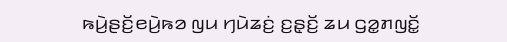ꤒꤣꤧ꤬ꤔꤢꤩ꤬ꤕꤣꤧ꤬ꤒꤤ ꤜꤣ ꤚꤣꤧꤘꤢꤦ꤬ ꤢ꤬ꤔ꤫ꤢꤩ꤬ ꤘꤣ ꤞꤤ꤭ꤊꤜꤢꤩ꤭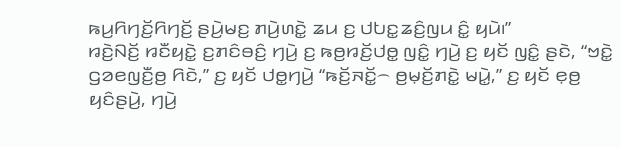ꤒꤣ꤬ꤖꤚꤢꤩ꤬ꤖꤚꤢꤩ꤬ ꤔꤣꤧ꤬ꤗꤢ꤬ ꤊꤣꤧ꤬ꤛꤢꤧ꤭ ꤘꤣ ꤢ꤬ ꤓꤝꤢ꤭ꤘꤢꤨ꤬ꤜꤣ ꤢꤨ꤭ ꤟꤣꤧ꤯”
ꤙꤢꤧ꤬ꤡꤢꤩ꤬ ꤙꤢꤪꤟꤢꤧ꤭ ꤢ꤬ꤊꤢꤨꤋꤢꤨ꤬ ꤚꤣꤧ꤬ ꤢ꤬ ꤒꤥ꤬ꤙꤢꤩ꤬ꤓꤥ꤭ ꤜꤢꤨ꤭ ꤚꤣꤧ꤬ ꤢ꤬ ꤟꤢꤩ ꤜꤢꤨ꤭ ꤔꤢꤧ, “ꤠꤢꤧ꤭ ꤞꤤꤕꤜꤢꤪ꤬ꤥ꤬ ꤖꤢꤧ,” ꤢ꤬ ꤟꤢꤩ ꤓꤥ꤭ꤚꤣꤧ꤬ “ꤒꤢꤩ꤬ꤏꤢꤩ꤭꤮ ꤥ꤬ꤗ꤫ꤢꤩ꤬ꤊꤢꤧ꤭ ꤗꤣꤧ꤭,” ꤢ꤬ ꤟꤢꤩ ꤕ꤫ꤥ꤬ ꤟꤢꤨꤔꤣꤧ꤬, ꤚꤣꤧ꤬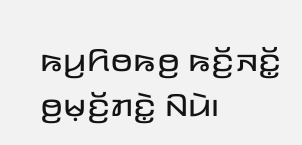ꤒꤣ꤬ꤖꤥꤒꤥ꤬ ꤒꤢꤩ꤬ꤏꤢꤩ꤭ ꤥ꤬ꤗ꤫ꤢꤩ꤬ꤊꤢꤧ꤭ ꤡꤣꤧ꤯